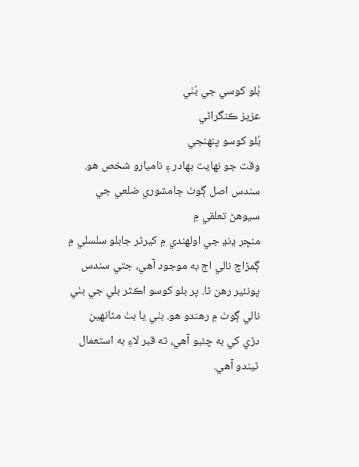بُلو کوسي جي بُٺي
عزيز ڪنگراڻي
بُلو کوسو پنهنجي
وقت جو نهايت بهادر ۽ ناميارو شخص هو. سندس اصل ڳوٺ ڄامشوري ضلعي جي سيوهڻ تعلقي ۾
منڇر ڍنڍ جي اولهندي ۾ کيرٿر جابلو سلسلي ۾ ڳمڙاڇ نالي اڄ به موجود آهي، جتي سندس
پونئير رهن ٿا. پر بلو کوسو اڪثر بلي جي بٺي نالي ڳوٺ ۾ رهندو هو. بٺي يا بٺ مٿانهين
دڙي کي به چئبو آهي، ته قبر لاءِ به استعمال ٿيندو آهي.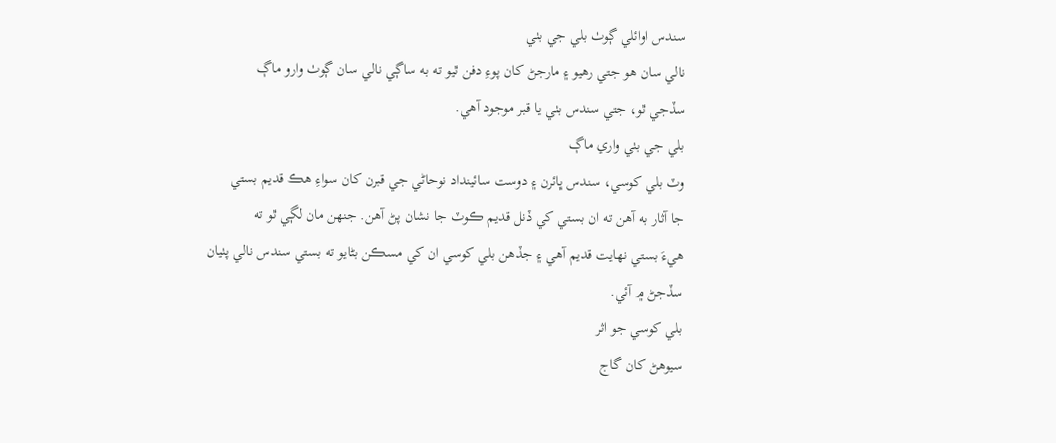سندس اوائلي ڳوٺ بلي جي بٺي
نالي سان هو جتي رهيو ۽ مارجڻ کان پوءِ دفن ٿيو ته به ساڳي نالي سان ڳوٺ وارو ماڳ
سڏجي ٿو، جتي سندس بٺي يا قبر موجود آهي.
بلي جي بٺي واري ماڳ
وٽ بلي کوسي، سندس ڀائرن ۽ دوست سائينداد نوحاڻي جي قبرن کان سواءِ هڪ قديم بستي
جا آثار به آهن ته ان بستي کي ڏنل قديم ڪوٽ جا نشان پڻ آهن. جنهن مان لڳي ٿو ته
هيءَ بستي نهايت قديم آهي ۽ جڏهن بلي کوسي ان کي مسڪن بڻايو ته بستي سندس نالي پٺيان
سڏجڻ ۾ آئي.
بلي کوسي جو اثر
سيوهڻ کان گاج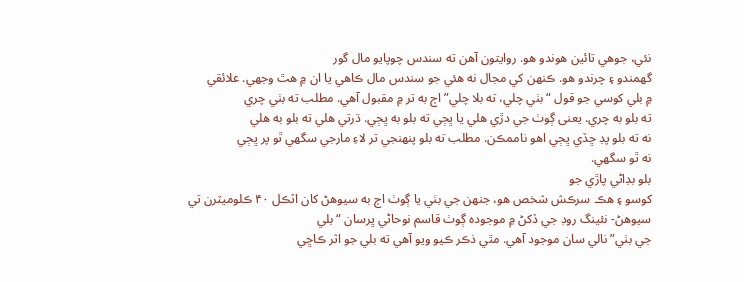نئي، جوهي تائين هوندو هو. روايتون آهن ته سندس چوپايو مال گور
گهمندو ۽ چرندو هو. ڪنهن کي مجال نه هئي جو سندس مال ڪاهي يا ان ۾ هٿ وجهي. علائقي
۾ بلي کوسي جو قول “بٺي چلي، ته بلا چلي” اڄ به تر ۾ مقبول آهي. مطلب ته بٺي چري
ته بلو به چري. يعنى ڳوٺ جي دڙي هلي يا ڀڄي ته بلو به ڀڄي. ڌرتي هلي ته بلو به هلي
نه ته بلو پڊ ڇڏي ڀڄي اهو ناممڪن. مطلب ته بلو پنهنجي تر لاءِ مارجي سگهي ٿو پر ڀڄي
نه ٿو سگهي.
بلو بڊاڻي پاڙي جو
کوسو ۽ هڪ سرڪش شخص هو، جنهن جي بٺي يا ڳوٺ اڄ به سيوهڻ کان اٽڪل ۴۰ ڪلوميٽرن تي سيوهڻ- نئينگ روڊ جي ڏکڻ ۾ موجوده ڳوٺ قاسم نوحاڻي ڀرسان “بلي
جي بٺي” نالي سان موجود آهي. مٿي ذڪر ڪيو ويو آهي ته بلي جو اثر ڪاڇي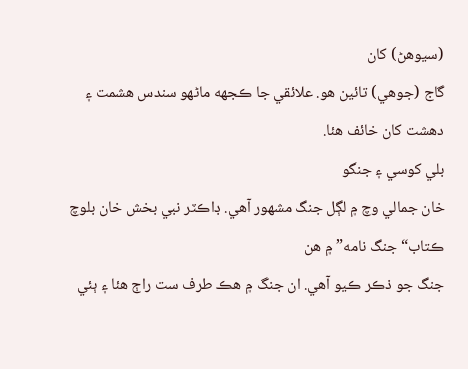(سيوهڻ) کان
گاج (جوهي) تائين هو. علائقي جا ڪجهه ماڻهو سندس هشمت ۽ دهشت کان خائف هئا.
بلي کوسي ۽ جنگو
خان جمالي وچ ۾ لڳل جنگ مشهور آهي. ڊاڪٽر نبي بخش خان بلوچ ڪتاب“ جنگ نامه” ۾ هن
جنگ جو ذڪر ڪيو آهي. ان جنگ ۾ هڪ طرف ست راڄ هئا ۽ ٻئي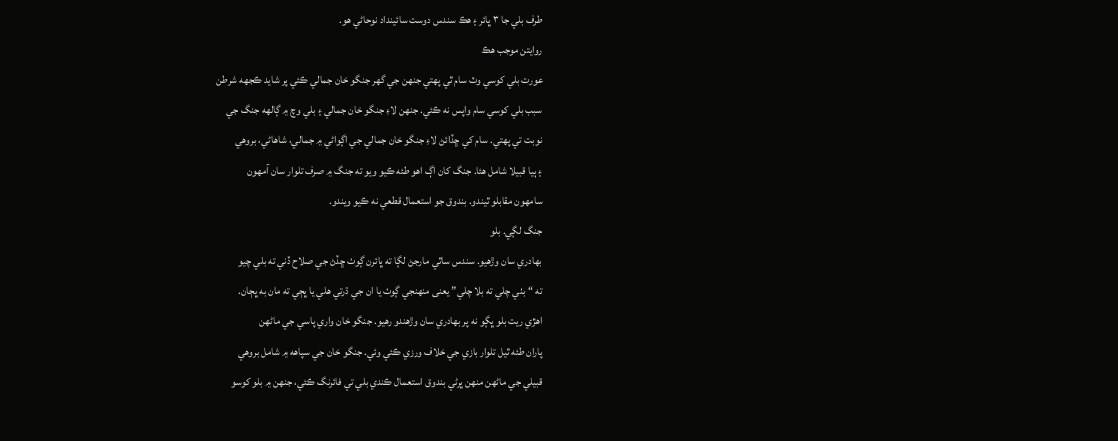طرف بلي جا ۳ ڀائر ۽ هڪ سندس دوست سائينداد نوحاڻي هو.
روايتن موجب هڪ
عورت بلي کوسي وٽ سام ٿي پهتي جنهن جي گهر جنگو خان جمالي ڪئي پر شايد ڪجهه شرطن
سبب بلي کوسي سام واپس نه ڪئي. جنهن لاءِ جنگو خان جمالي ۽ بلي وچ ۾ ڳالهه جنگ جي
نوبت تي پهتي. سام کي ڇڏائڻ لاءِ جنگو خان جمالي جي اڳواڻي ۾ جمالي، شاهاڻي، بروهي
۽ ٻيا قبيلا شامل هئا. جنگ کان اڳ اهو طئه ڪيو ويو ته جنگ ۾ صرف تلوار سان آمهون
سامهون مقابلو ٿيندو. بندوق جو استعمال قطعي نه ڪيو ويندو.
جنگ لڳي. بلو
بهادري سان وڙهيو. سندس ساٿي مارجڻ لڳا ته ڀائرن ڳوٺ ڇڏڻ جي صلاح ڏني ته بلي چيو
ته “بٺي چلي ته بلا چلي” يعنى منهنجي ڳوٺ يا ان جي ڌرتي هلي يا ڀڄي ته مان به ڀڄان.
اهڙي ريت بلو ڀڳو نه پر بهادري سان وڙهندو رهيو. جنگو خان واري پاسي جي ماڻهن
پاران طئه ٿيل تلوار بازي جي خلاف ورزي ڪئي وئي. جنگو خان جي سپاهه ۾ شامل بروهي
قبيلي جي ماڻهن منهن ڀرڻي بندوق استعمال ڪندي بلي تي فائرنگ ڪئي، جنهن ۾ بلو کوسو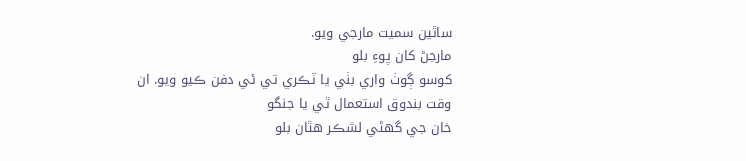ساٿين سميت مارجي ويو.
مارجڻ کان پوءِ بلو
کوسو ڳوٺ واري بٺي يا ٽڪري تي ئي دفن ڪيو ويو. ان وقت بندوق استعمال ٿي يا جنگو
خان جي گهڻي لشڪر هٿان بلو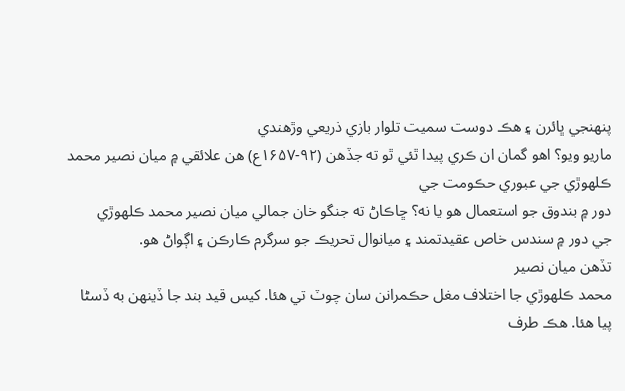پنهنجي ڀائرن ۽ هڪ دوست سميت تلوار بازي ذريعي وڙهندي
ماريو ويو؟ اهو گمان ان ڪري پيدا ٿئي ٿو ته جڏهن (۹۲-۱۶۵۷ع) هن علائقي ۾ ميان نصير محمد ڪلهوڙي جي عبوري حڪومت جي
دور ۾ بندوق جو استعمال هو يا نه؟ ڇاڪاڻ ته جنگو خان جمالي ميان نصير محمد ڪلهوڙي
جي دور ۾ سندس خاص عقيدتمند ۽ ميانوال تحريڪ جو سرگرم ڪارڪن ۽ اڳواڻ هو.
تڏهن ميان نصير
محمد ڪلهوڙي جا اختلاف مغل حڪمرانن سان چوٽ تي هئا. کيس قيد بند جا ڏينهن به ڏسڻا
پيا هئا. هڪ طرف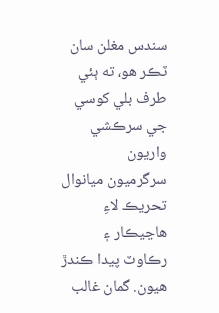سندس مغلن سان ٽڪر هو، ته ٻئي طرف بلي کوسي جي سرڪشي واريون
سرگرميون ميانوال تحريڪ لاءِ هاڃيڪار ۽ رڪاوٽ پيدا ڪندڙ هيون. گمان غالب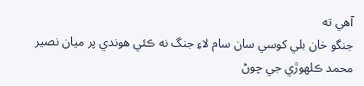آهي ته
جنگو خان بلي کوسي سان سام لاءِ جنگ نه ڪئي هوندي پر ميان نصير محمد ڪلهوڙي جي چوڻ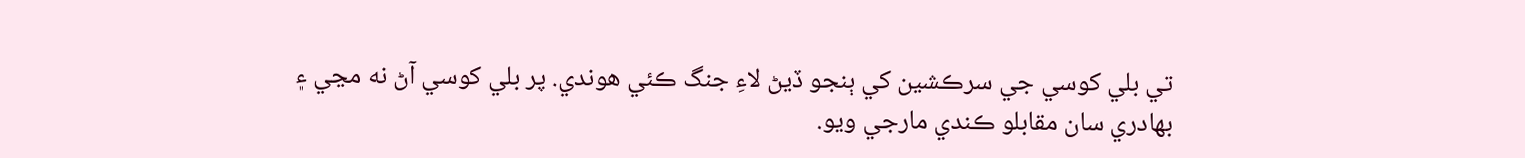تي بلي کوسي جي سرڪشين کي ٻنجو ڏيڻ لاءِ جنگ ڪئي هوندي. پر بلي کوسي آڻ نه مڃي ۽
بهادري سان مقابلو ڪندي مارجي ويو.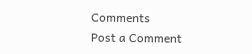Comments
Post a Comment